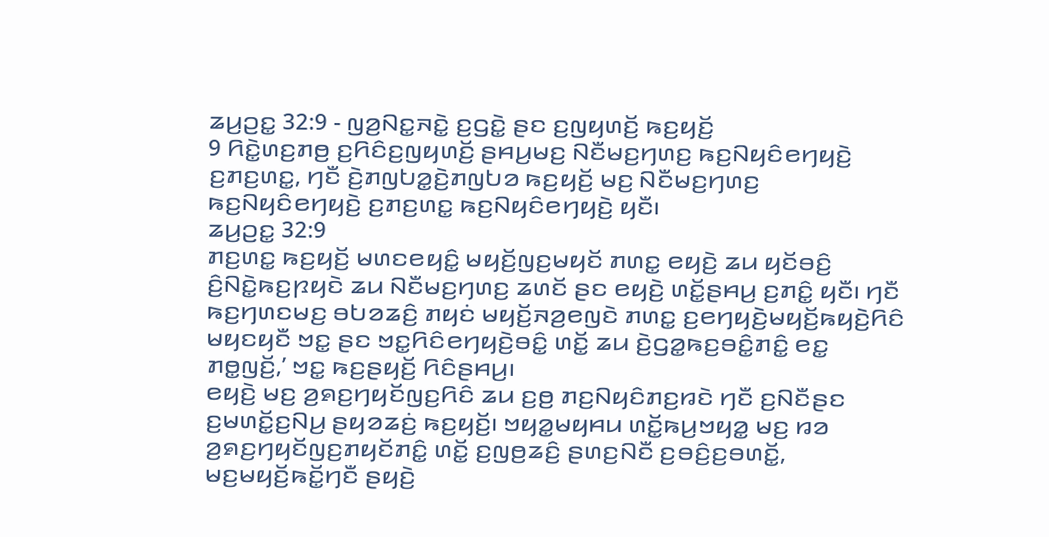ꤘꤣ꤬ꤑꤢ꤭ 32:9 - ꤜꤤ꤬ꤡꤢ꤭ꤏꤢꤧ꤭ ꤢ꤬ꤞꤢꤧ꤭ ꤔꤢ ꤢ꤬ꤜꤟꤛꤢꤩ꤬ ꤒꤢ꤬ꤟꤢꤩ꤬
9 ꤖꤢꤧ꤭ꤛꤢ꤬ꤊꤥ꤬ ꤢ꤬ꤖꤢꤨꤢ꤬ꤜꤟꤛꤢꤩ꤬ ꤔꤌꤣ꤬ꤗꤢ꤬ ꤡꤢꤪꤗꤢ꤬ꤚꤛꤢ꤬ ꤒꤢ꤬ꤡꤟꤢꤨꤕꤚꤟꤢꤧ꤬ ꤢ꤬ꤊꤢ꤬ꤛꤢ꤭, ꤚꤢꤪ ꤢꤧ꤬ꤊꤜꤝꤤ꤭ꤢꤧ꤬ꤊꤜꤝꤤ ꤒꤢ꤬ꤟꤢꤩ꤬ ꤗꤢ꤬ ꤡꤢꤪꤗꤢ꤬ꤚꤛꤢ꤬ ꤒꤢ꤬ꤡꤟꤢꤨꤕꤚꤟꤢꤧ꤬ ꤢ꤬ꤊꤢ꤬ꤛꤢ꤭ ꤒꤢ꤬ꤡꤟꤢꤨꤕꤚꤟꤢꤧ꤬ ꤟꤢꤪ꤯
ꤘꤣ꤬ꤑꤢ꤭ 32:9
ꤊꤢ꤬ꤛꤢ꤭ ꤒꤢ꤬ꤟꤢꤩ꤬ ꤗꤛꤢꤕꤟꤢꤨ꤭ ꤗꤟꤢꤩ꤬ꤜꤢ꤬ꤗꤟꤢꤩ ꤊꤛꤢ꤭ ꤕꤟꤢꤧ꤬ ꤘꤣ ꤟꤢꤩꤋꤢꤨ꤬ ꤢꤨ꤬ꤡꤢꤧ꤭ꤒꤢ꤬ꤐꤟꤢꤧ ꤘꤣ ꤡꤢꤪꤗꤢ꤬ꤚꤛꤢ꤬ ꤘꤛꤢꤩ ꤔꤢ ꤕꤟꤢꤧ꤬ ꤛꤢꤩ꤭ꤔꤌꤣ꤬ ꤢ꤬ꤊꤢꤨ꤭ ꤟꤢꤪ꤯ ꤚꤢꤪ ꤒꤢ꤬ꤚꤛꤢꤗꤢ꤬ ꤋꤝꤤꤘꤢꤨ꤬ ꤊꤟꤢꤦ ꤗꤟꤢꤩ꤬ꤏꤤ꤬ꤕꤜꤢꤧ ꤊꤛꤢ꤭ ꤢ꤬ꤕꤚꤟꤢꤧ꤬ꤗꤟꤢꤩ꤬ꤒꤟꤢꤧ꤬ꤖꤢꤨ ꤗꤟꤢꤟꤢꤪ ꤠꤢ꤭ ꤔꤢ ꤠꤢ꤭ꤖꤢꤨꤕꤚꤟꤢꤧ꤬ꤋꤢꤨ꤭ ꤛꤢꤩ꤭ ꤘꤣ ꤢꤧ꤬ꤞꤤ꤭ꤒꤢ꤬ꤋꤢꤨ꤭ꤊꤢꤨ꤭ ꤕꤢ꤭ ꤊꤥ꤭ꤜꤢꤩ꤬,’ ꤠꤢ꤭ ꤒꤢ꤬ꤔꤟꤢꤩ꤬ ꤖꤢꤨꤔꤌꤣ꤬꤯
ꤕꤟꤢꤧ꤬ ꤗꤢ꤬ ꤤ꤬ꤎꤢ꤬ꤚꤟꤢꤩꤜꤢ꤬ꤖꤢꤨ ꤘꤣ ꤢ꤬ꤥ꤬ ꤊꤢ꤬ꤡꤟꤢꤨꤊꤢ꤬ꤙꤢꤧ ꤚꤢꤪ ꤢ꤬ꤡꤢꤪꤔꤢ ꤢ꤬ꤗꤛꤢꤩ꤭ꤢ꤬ꤡꤣ꤬ ꤔꤟꤤꤘꤢꤦ꤬ ꤒꤢ꤬ꤟꤢꤩ꤬꤯ ꤠꤟꤤ꤭ꤗꤟꤌꤣ ꤛꤢꤩ꤭ꤒꤣ꤬ꤠꤟꤤ꤭ ꤗꤢ꤬ ꤙꤤ ꤤ꤬ꤎꤢ꤬ꤚꤟꤢꤩꤜꤢ꤬ꤊꤟꤢꤩꤊꤢꤨ꤭ ꤛꤢꤩ꤭ ꤢ꤬ꤜꤥ꤬ꤘꤢꤨ꤬ ꤔꤛꤢ꤬ꤡꤢꤪ ꤢ꤬ꤋꤢꤨ꤬ꤢ꤬ꤋꤛꤢꤩ꤭, ꤗꤢ꤬ꤗꤟꤢꤩ꤬ꤒꤢꤩ꤭ꤚꤢꤪ ꤔꤟꤢꤧ꤬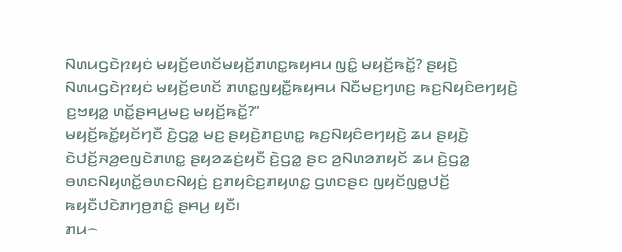ꤡꤛꤣꤞꤢꤧꤐꤟꤢꤦ ꤗꤟꤢꤩ꤬ꤕꤛꤢꤩꤗꤟꤢꤩ꤬ꤊꤛꤢ꤭ꤒꤟꤌꤣ ꤜꤢꤨ꤭ ꤗꤟꤢꤩ꤬ꤒꤢꤩ꤭? ꤔꤟꤢꤧ꤬ ꤡꤛꤣꤞꤢꤧꤐꤟꤢꤦ ꤗꤟꤢꤩ꤬ꤕꤛꤢꤩ ꤊꤛꤢ꤭ꤜꤟꤢꤪ꤭ꤒꤟꤌꤣ ꤡꤢꤪꤗꤢ꤬ꤚꤛꤢ꤬ ꤒꤢ꤬ꤡꤟꤢꤨꤕꤚꤟꤢꤧ꤬ ꤢ꤬ꤠꤟꤤ꤭ ꤛꤢꤩ꤭ꤔꤌꤣ꤬ꤗꤢ꤬ ꤗꤟꤢꤩ꤬ꤒꤢꤩ꤭?”
ꤗꤟꤢꤩ꤬ꤒꤢꤩ꤭ꤟꤢꤩꤚꤢꤪ ꤢꤧ꤬ꤞꤤ꤭ ꤗꤢ꤬ ꤔꤟꤢꤧ꤬ꤊꤢ꤬ꤛꤢ꤭ ꤒꤢ꤬ꤡꤟꤢꤨꤕꤚꤟꤢꤧ꤬ ꤘꤣ ꤔꤟꤢꤧ꤬ ꤢꤧꤓꤢꤩ꤬ꤏꤤ꤬ꤕꤜꤢꤧꤊꤛꤢ꤭ ꤔꤟꤤꤘꤢꤦ꤬ꤟꤢꤪ ꤢꤧ꤬ꤞꤤ꤭ ꤔꤢ ꤤ꤬ꤡꤛꤤꤊꤟꤢꤩ ꤘꤣ ꤢꤧ꤬ꤞꤤ꤭ ꤋꤛꤢꤡꤟꤛꤢꤩ꤭ꤋꤛꤢꤡꤟꤢꤦ꤬ ꤢ꤬ꤊꤟꤢꤨꤢ꤬ꤊꤟꤛꤢ꤭ ꤞꤛꤢꤔꤢ ꤜꤟꤢꤩꤜꤥ꤭ꤓꤢꤩ꤬ ꤒꤟꤢꤪꤓꤢꤧꤊꤚꤥ꤬ꤊꤢꤨ꤭ ꤔꤌꤣ꤬ ꤟꤢꤪ꤯
ꤊꤣ꤮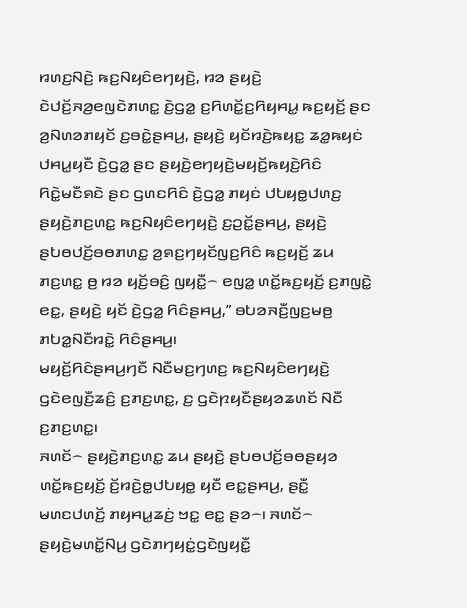ꤙꤛꤢ꤬ꤡꤢꤧ꤬ ꤒꤢ꤬ꤡꤟꤢꤨꤕꤚꤟꤢꤧ꤬, ꤙꤤ ꤔꤟꤢꤧ꤬ ꤢꤧꤓꤢꤩ꤬ꤏꤤ꤬ꤕꤜꤢꤧꤊꤛꤢ꤭ ꤢꤧ꤬ꤞꤤ꤭ ꤢ꤬ꤖꤛꤢꤩ꤭ꤢ꤬ꤖꤟꤌꤣ꤭ ꤒꤢ꤬ꤟꤢꤩ꤬ ꤔꤢ ꤤ꤬ꤡꤛꤤꤊꤟꤢꤩ ꤢ꤬ꤋꤢꤧ꤭ꤔꤌꤣ꤬, ꤔꤟꤢꤧ꤬ ꤟꤢꤩꤙꤢꤧ꤬ꤒꤟꤢ꤭ ꤘꤤ꤭ꤒꤟꤢꤦ ꤓꤌꤣ꤭ꤟꤢꤪ ꤢꤧ꤬ꤞꤤ꤭ ꤔꤢ ꤔꤟꤢꤧ꤬ꤕꤚꤟꤢꤧ꤬ꤗꤟꤢꤩ꤬ꤒꤟꤢꤧ꤬ꤖꤢꤨ ꤖꤢꤧ꤭ꤗꤢꤪꤎꤢꤧ ꤔꤢ ꤞꤛꤢꤖꤢꤨ ꤢꤧ꤬ꤞꤤ꤭ ꤊꤟꤢꤦ ꤓꤝꤟꤥ꤭ꤓꤛꤢ꤬ ꤔꤟꤢꤧ꤬ꤊꤢ꤬ꤛꤢ꤭ ꤒꤢ꤬ꤡꤟꤢꤨꤕꤚꤟꤢꤧ꤬ ꤢ꤬ꤑꤢꤩ꤭ꤔꤌꤣ꤬, ꤔꤟꤢꤧ꤬ ꤔꤝꤥꤓꤢꤩ꤬ꤋꤥꤊꤛꤢ꤭ ꤤ꤬ꤎꤢ꤬ꤚꤟꤢꤩꤜꤢ꤬ꤖꤢꤨ ꤒꤢ꤬ꤟꤢꤩ꤬ ꤘꤣ ꤊꤢ꤬ꤛꤢ꤭ ꤥ꤬ ꤙꤤ ꤟꤢꤩ꤬ꤋꤢꤨ꤬ ꤜꤟꤢꤪ꤭꤮ ꤕꤜꤤ꤭ ꤛꤢꤩ꤭ꤒꤢ꤬ꤟꤢꤩ꤬ ꤢ꤬ꤊꤜꤢꤧ꤭ ꤕꤢ꤭, ꤔꤟꤢꤧ꤬ ꤟꤢꤩ ꤢꤧ꤬ꤞꤤ꤭ ꤖꤢꤨꤔꤌꤣ꤬,” ꤋꤝꤤꤏꤢꤪ꤬ꤜꤢ꤬ꤗꤥ꤬ ꤊꤝꤤ꤭ꤡꤢꤪꤙꤢꤧ꤭ ꤖꤢꤨꤔꤌꤣ꤬꤯
ꤗꤟꤢꤩ꤬ꤖꤢꤨꤔꤌꤣ꤬ꤚꤢꤪ ꤡꤢꤪꤗꤢ꤬ꤚꤛꤢ꤬ ꤒꤢ꤬ꤡꤟꤢꤨꤕꤚꤟꤢꤧ꤬ ꤞꤢꤧꤕꤜꤢꤪ꤬ꤘꤢꤨ꤬ ꤢ꤬ꤊꤢ꤬ꤛꤢ꤭, ꤢ꤬ ꤞꤢꤧꤐꤟꤢꤪꤔꤟꤤꤘꤛꤢꤩ ꤡꤢꤪ ꤢ꤬ꤊꤢ꤬ꤛꤢ꤭꤯
ꤏꤛꤢꤩ꤮ ꤔꤟꤢꤧ꤬ꤊꤢ꤬ꤛꤢ꤭ ꤘꤣ ꤔꤟꤢꤧ꤬ ꤔꤝꤥꤓꤢꤩ꤬ꤋꤥꤔꤟꤤ ꤛꤢꤩ꤭ꤒꤢ꤬ꤟꤢꤩ꤬ ꤢꤩ꤬ꤙꤢꤧ꤬ꤥ꤭ꤓꤝꤟꤥ꤭ ꤟꤢꤪ ꤕꤢ꤭ꤔꤌꤣ꤬, ꤔꤢꤪ꤭ ꤗꤛꤢꤓꤛꤢꤩ꤬ ꤊꤟꤌꤣ꤭ꤘꤢꤦ꤬ ꤠꤢ꤭ ꤕꤢ꤭ ꤔꤤ꤮꤯ ꤏꤛꤢꤩ꤮ ꤔꤟꤢꤧ꤬ꤗꤛꤢꤩ꤭ꤡꤣ꤬ ꤞꤢꤧꤊꤚꤟꤢꤦ꤭ꤞꤢꤧꤜꤟꤢꤪ꤭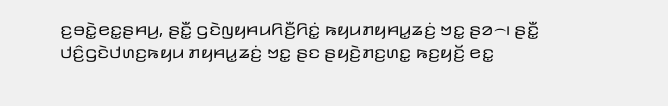ꤢ꤬ꤋꤢꤧ꤭ꤕꤢ꤭ꤔꤌꤣ꤬, ꤔꤢꤪ꤭ ꤞꤢꤧꤜꤟꤌꤣꤖꤢꤪ꤬ꤖꤢꤦ꤭ ꤒꤟꤣꤊꤟꤌꤣ꤭ꤘꤢꤦ꤬ ꤠꤢ꤭ ꤔꤤ꤮꤯ ꤔꤢꤪ꤭ ꤓꤢꤨ꤬ꤞꤢꤧꤓꤛꤢ꤬ꤒꤟꤣ ꤊꤟꤌꤣ꤭ꤘꤢꤦ꤬ ꤠꤢ꤭ ꤔꤢ ꤔꤟꤢꤧ꤬ꤊꤢ꤬ꤛꤢ꤭ ꤒꤢ꤬ꤟꤢꤩ꤬ ꤕꤢ꤭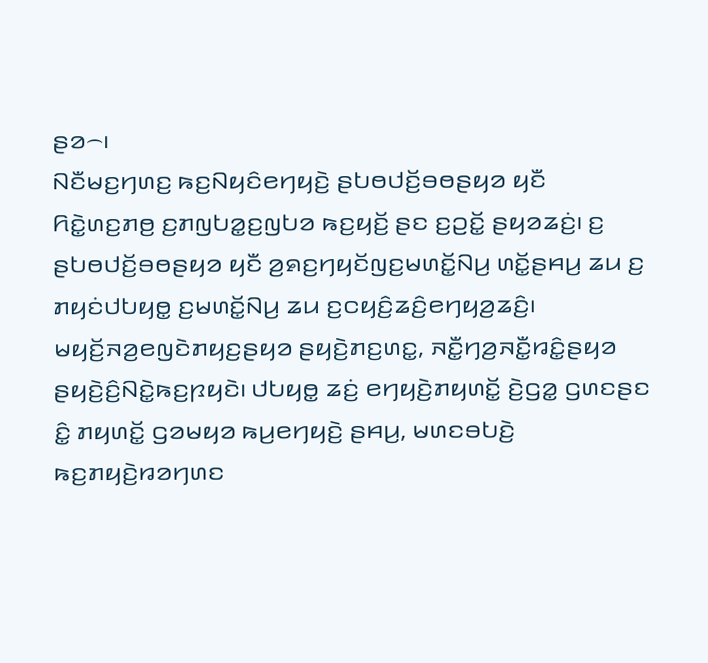ꤔꤤ꤮꤯
ꤡꤢꤪꤗꤢ꤬ꤚꤛꤢ꤬ ꤒꤢ꤬ꤡꤟꤢꤨꤕꤚꤟꤢꤧ꤬ ꤔꤝꤥꤓꤢꤩ꤬ꤋꤥꤔꤟꤤ ꤟꤢꤪ ꤖꤢꤧ꤭ꤛꤢ꤬ꤊꤥ꤬ ꤢ꤬ꤊꤜꤝꤤ꤭ꤢ꤬ꤜꤝꤤ ꤒꤢ꤬ꤟꤢꤩ꤬ ꤔꤢ ꤢ꤬ꤑꤢꤩ꤭ ꤔꤟꤤꤘꤢꤦ꤬꤯ ꤢ꤬ ꤔꤝꤥꤓꤢꤩ꤬ꤋꤥꤔꤟꤤ ꤟꤢꤪ ꤤ꤬ꤎꤢ꤬ꤚꤟꤢꤩꤜꤢ꤬ꤗꤛꤢꤩ꤭ꤡꤣ꤬ ꤛꤢꤩ꤭ꤔꤌꤣ꤬ ꤘꤣ ꤢ꤬ ꤊꤟꤢꤦꤓꤝꤟꤥ꤭ ꤢ꤬ꤗꤛꤢꤩ꤭ꤡꤣ꤬ ꤘꤣ ꤢ꤬ꤍꤟꤢꤨ꤬ꤘꤢꤨ꤬ꤕꤚꤟꤤ꤬ꤘꤢꤨ꤬꤯
ꤗꤟꤢꤩ꤬ꤏꤤ꤬ꤕꤜꤢꤧꤊꤟꤢ꤬ꤔꤟꤤ ꤔꤟꤢꤧ꤬ꤊꤢ꤬ꤛꤢ꤭, ꤏꤢꤪ꤭ꤚꤤ꤬ꤏꤢꤪ꤭ꤙꤢꤨ꤭ꤔꤟꤤ ꤔꤟꤢꤧ꤬ꤢꤨ꤬ꤡꤢꤧ꤭ꤒꤢ꤬ꤐꤟꤢꤧ꤯ ꤓꤝꤟꤥ꤭ ꤘꤢꤦ꤬ ꤕꤚꤟꤢꤧ꤬ꤊꤟꤛꤢꤩ꤭ ꤢꤧ꤬ꤞꤤ꤭ ꤞꤛꤢꤔꤢ ꤢꤨ꤭ ꤊꤟꤛꤢꤩ꤭ ꤞꤤꤗꤟꤤ ꤒꤣ꤬ꤕꤚꤟꤢꤧ꤬ ꤔꤌꤣ꤬, ꤗꤛꤢꤋꤝꤢꤧ꤬ ꤒꤢ꤬ꤊꤟꤢꤧ꤬ꤙꤤꤚꤛꤢ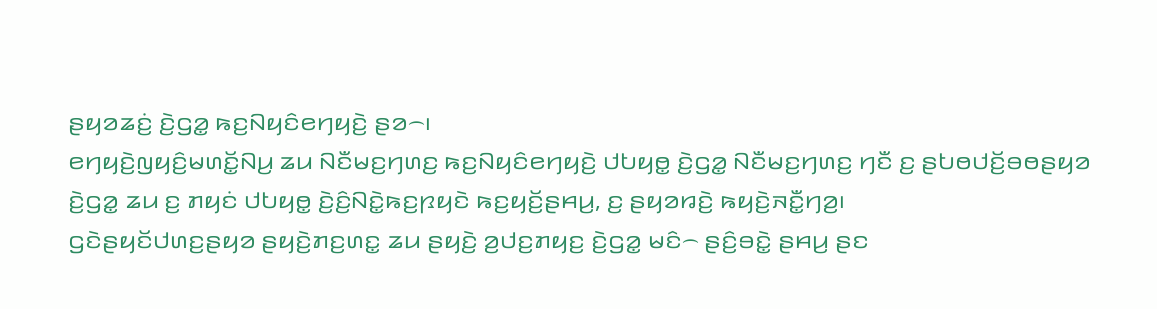ꤔꤟꤤꤘꤢꤦ꤬ ꤢꤧ꤬ꤞꤤ꤭ ꤒꤢ꤬ꤡꤟꤢꤨꤕꤚꤟꤢꤧ꤬ ꤔꤤ꤮꤯
ꤕꤚꤟꤢꤧ꤬ꤜꤟꤢꤨ꤬ꤗꤛꤢꤩ꤭ꤡꤣ꤬ ꤘꤣ ꤡꤢꤪꤗꤢ꤬ꤚꤛꤢ꤬ ꤒꤢ꤬ꤡꤟꤢꤨꤕꤚꤟꤢꤧ꤬ ꤓꤝꤟꤥ꤭ ꤢꤧ꤬ꤞꤤ꤭ ꤡꤢꤪꤗꤢ꤬ꤚꤛꤢ꤬ ꤚꤢꤪ ꤢ꤬ ꤔꤝꤥꤓꤢꤩ꤬ꤋꤥꤔꤟꤤ ꤢꤧ꤬ꤞꤤ꤭ ꤘꤣ ꤢ꤬ ꤊꤟꤢꤦ ꤓꤝꤟꤥ꤭ ꤢꤧ꤬ꤢꤨ꤬ꤡꤢꤧ꤭ꤒꤢ꤬ꤐꤟꤢꤧ ꤒꤢ꤬ꤟꤢꤩ꤬ꤔꤌꤣ꤬, ꤢ꤬ ꤔꤟꤤꤙꤢꤧ꤬ ꤒꤟꤢꤧ꤬ꤏꤢꤪ꤭ꤚꤤ꤬꤯
ꤞꤢꤧꤔꤟꤢꤩꤓꤛꤢ꤬ꤔꤟꤤ ꤔꤟꤢꤧ꤬ꤊꤢ꤬ꤛꤢ꤭ ꤘꤣ ꤔꤟꤢꤧ꤬ ꤤ꤬ꤓꤢ꤬ꤊꤟꤢ꤬ ꤢꤧ꤬ꤞꤤ꤭ ꤗꤢꤨ꤮ ꤔꤢꤨ꤬ꤋꤢꤧ꤭ ꤔꤌꤣ꤬ ꤔꤢ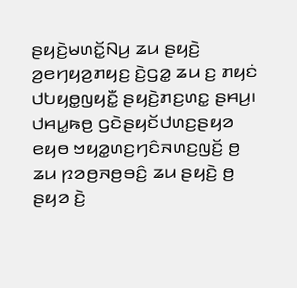ꤔꤟꤢꤧ꤬ꤗꤛꤢꤩ꤭ꤡꤣ꤬ ꤘꤣ ꤔꤟꤢꤧ꤬ ꤤ꤬ꤕꤚꤟꤤ꤬ꤊꤟꤢ꤬ ꤢꤧ꤬ꤞꤤ꤭ ꤘꤣ ꤢ꤬ ꤊꤟꤢꤦ ꤓꤝꤟꤥ꤭ꤜꤟꤢꤪ꤭ ꤔꤟꤢꤧ꤬ꤊꤢ꤬ꤛꤢ꤭ ꤔꤌꤣ꤬꤯ ꤓꤌꤣ꤭ꤒꤥ꤬ ꤞꤢꤧꤔꤟꤢꤩꤓꤛꤢ꤬ꤔꤟꤤ ꤕꤟꤥ ꤠꤟꤤ꤭ꤛꤢ꤬ꤚꤢꤨꤏꤛꤢ꤬ꤜꤢꤩ꤬ ꤥ꤬ ꤘꤣ ꤐꤤꤥ꤬ꤏꤥ꤬ꤋꤢꤨ꤬ ꤘꤣ ꤔꤟꤢꤧ꤬ ꤥ꤬ ꤔꤟꤤ ꤢꤧ꤬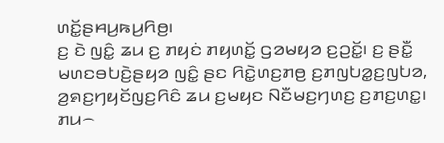ꤛꤢꤩ꤭ꤔꤌꤣ꤬ꤒꤣ꤬ꤖꤥ꤬꤯
ꤢ꤬ ꤢꤧ ꤜꤢꤨ꤭ ꤘꤣ ꤢ꤬ ꤊꤟꤢꤦ ꤊꤟꤛꤢꤩ꤭ ꤞꤤꤗꤟꤤ ꤢ꤬ꤑꤢꤩ꤭꤯ ꤢ꤬ ꤔꤢꤪ꤭ ꤗꤛꤢꤋꤝꤢꤧ꤬ꤔꤟꤤ ꤜꤢꤨ꤭ ꤔꤢ ꤖꤢꤧ꤭ꤛꤢ꤬ꤊꤥ꤬ ꤢ꤬ꤊꤜꤝꤤ꤭ꤢ꤬ꤜꤝꤤ, ꤤ꤬ꤎꤢ꤬ꤚꤟꤢꤩꤜꤢ꤬ꤖꤢꤨ ꤘꤣ ꤢ꤬ꤗꤟꤢ ꤡꤢꤪꤗꤢ꤬ꤚꤛꤢ꤬ ꤢ꤬ꤊꤢ꤬ꤛꤢ꤭꤯
ꤊꤣ꤮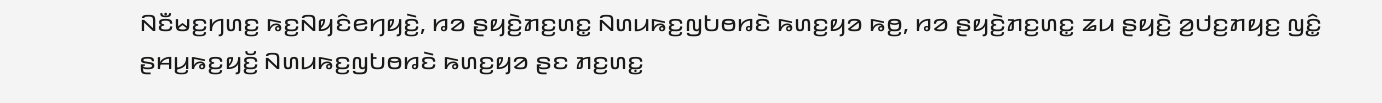ꤡꤢꤪꤗꤢ꤬ꤚꤛꤢ꤬ ꤒꤢ꤬ꤡꤟꤢꤨꤕꤚꤟꤢꤧ꤬, ꤙꤤ ꤔꤟꤢꤧ꤬ꤊꤢ꤬ꤛꤢ꤭ ꤡꤛꤣꤒꤢ꤬ꤜꤝꤥꤙꤢꤧ ꤒꤛꤢ꤬ꤟꤤ ꤒꤥ꤬, ꤙꤤ ꤔꤟꤢꤧ꤬ꤊꤢ꤬ꤛꤢ꤭ ꤘꤣ ꤔꤟꤢꤧ꤬ ꤤ꤬ꤓꤢ꤬ꤊꤟꤢ꤬ ꤜꤢꤨ꤭ ꤔꤌꤣ꤬ꤒꤢ꤬ꤟꤢꤩ꤬ ꤡꤛꤣꤒꤢ꤬ꤜꤝꤥꤙꤢꤧ ꤒꤛꤢ꤬ꤟꤤ ꤔꤢ ꤊꤢ꤬ꤛꤢ꤭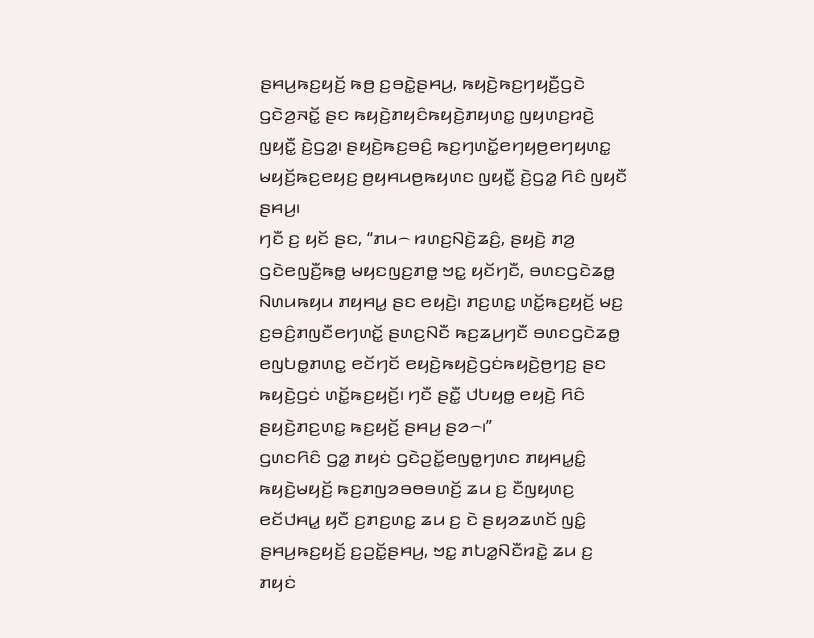ꤔꤌꤣ꤬ꤒꤢ꤬ꤟꤢꤩ꤬ ꤒꤥ꤬ ꤢ꤬ꤋꤢꤧ꤭ꤔꤌꤣ꤬, ꤒꤟꤢꤧ꤬ꤒꤢ꤬ꤚꤟꤢꤪ꤬ꤞꤢꤧ ꤞꤢꤧꤤ꤬ꤏꤢꤩ꤭ ꤔꤢ ꤒꤟꤢꤧ꤬ꤊꤟꤢꤨꤒꤟꤢꤧ꤬ꤊꤟꤛꤢ꤭ ꤜꤟꤛꤢ꤬ꤙꤢꤧ꤬ ꤜꤟꤢꤪ꤭ ꤢꤧ꤬ꤞꤤ꤭꤯ ꤔꤟꤢꤧ꤬ꤒꤢ꤬ꤋꤢꤨ꤬ ꤒꤢ꤬ꤚꤛꤢꤩ꤭ꤕꤚꤟꤥ꤬ꤕꤚꤟꤛꤢ꤭ ꤗꤟꤢꤩ꤬ꤒꤢ꤬ꤕꤟꤢ꤬ ꤥ꤬ꤟꤌꤣꤥ꤬ꤒꤟꤛꤢ ꤜꤟꤢꤪ꤭ ꤢꤧ꤬ꤞꤤ꤭ ꤖꤢꤨ ꤜꤟꤢꤪ ꤔꤌꤣ꤬꤯
ꤚꤢꤪ ꤢ꤬ ꤟꤢꤩ ꤔꤢ, “ꤊꤣ꤮ ꤙꤛꤢ꤬ꤡꤢꤧ꤬ꤘꤢꤨ꤬, ꤔꤟꤢꤧ꤬ ꤊꤤ꤬ ꤞꤢꤧꤕꤜꤢꤪ꤬ꤒꤥ꤭ ꤗꤟꤢꤜꤢ꤬ꤊꤥ꤭ ꤠꤢ꤭ ꤟꤢꤩꤚꤢꤪ, ꤋꤛꤢꤞꤢꤧꤘꤥ꤭ ꤡꤛꤣꤒꤟꤣ ꤊꤟꤌꤣ꤭ ꤔꤢ ꤕꤟꤢꤧ꤬꤯ ꤊꤢ꤬ꤛꤢ꤭ ꤛꤢꤩ꤭ꤒꤢ꤬ꤟꤢꤩ꤬ ꤗꤢ꤬ ꤢ꤬ꤋꤢꤨ꤬ꤊꤜꤢꤪꤕꤚꤛꤢꤩ꤭ ꤔꤛꤢ꤬ꤡꤢꤪ ꤒꤢ꤬ꤘꤣ꤬ꤚꤢꤪ ꤋꤛꤢꤞꤢꤧꤘꤥ꤭ ꤕꤜꤝꤥ꤭ꤊꤛꤢ꤭ ꤕꤢꤩꤚꤢꤩ ꤕꤟꤢꤧ꤬ꤒꤟꤢꤧ꤬ꤞꤢꤦꤒꤟꤢꤧ꤬ꤥ꤬ꤚꤢ꤬ ꤔꤢ ꤒꤟꤢꤧ꤬ꤞꤢꤦ ꤛꤢꤩ꤭ꤒꤢ꤬ꤟꤢꤩ꤬꤯ ꤚꤢꤪ ꤔꤢꤪ꤭ ꤓꤝꤟꤥ꤭ ꤕꤟꤢꤧ꤬ ꤖꤢꤨ ꤔꤟꤢꤧ꤬ꤊꤢ꤬ꤛꤢ꤭ ꤒꤢ꤬ꤟꤢꤩ꤬ ꤔꤌꤣ꤬ ꤔꤤ꤮꤯”
ꤞꤛꤢꤖꤢꤨ ꤞꤤ꤭ ꤊꤟꤢꤦ ꤞꤢꤧꤑꤢꤩ꤭ꤕꤜꤥ꤭ꤚꤛꤢ ꤊꤟꤌꤣ꤭ꤢꤨ꤭ ꤒꤟꤢꤧ꤬ꤗꤟꤢꤩ꤬ ꤒꤢ꤬ꤊꤜꤤꤋꤥꤋꤛꤢꤩ꤬ ꤘꤣ ꤢ꤬ ꤢꤪꤜꤟꤛꤢ꤬ ꤕꤢꤩꤓꤌꤣ꤭ ꤟꤢꤪ ꤢ꤬ꤊꤢ꤬ꤛꤢ꤭ ꤘꤣ ꤢ꤬ ꤢꤧ ꤔꤟꤤꤘꤛꤢꤩ ꤜꤢꤨ꤭ ꤔꤌꤣ꤬ꤒꤢ꤬ꤟꤢꤩ꤬ ꤢ꤬ꤑꤢꤩ꤭ꤔꤌꤣ꤬, ꤠꤢ꤭ ꤊꤝꤤ꤭ꤡꤢꤪꤙꤢꤧ꤭ ꤘꤣ ꤢ꤬ ꤊꤟꤢꤦ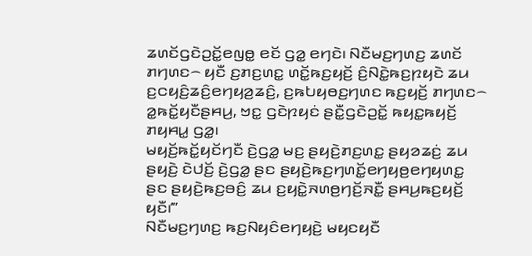ꤘꤛꤢꤩꤞꤢꤧꤑꤢꤩ꤭ꤕꤜꤥ꤭ ꤕꤢꤩ ꤞꤤ꤭ ꤕꤚꤢꤧ꤯ ꤡꤢꤪꤗꤢ꤬ꤚꤛꤢ꤬ ꤘꤛꤢꤩ ꤊꤚꤛꤢ꤮ ꤟꤢꤪ ꤢ꤬ꤊꤢ꤬ꤛꤢ꤭ ꤛꤢꤩ꤭ꤒꤢ꤬ꤟꤢꤩ꤬ ꤢꤨ꤬ꤡꤢꤧ꤭ꤒꤢ꤬ꤐꤟꤢꤧ ꤘꤣ ꤢ꤬ꤍꤟꤢꤨ꤬ꤘꤢꤨ꤬ꤕꤚꤟꤤ꤬ꤘꤢꤨ꤬, ꤢ꤬ꤒꤝꤟꤥꤢ꤬ꤚꤛꤢ ꤒꤢ꤬ꤟꤢꤩ꤬ ꤊꤚꤛꤢ꤮ ꤤ꤭ꤒꤢꤩ꤭ꤟꤢꤪꤔꤌꤣ꤬, ꤠꤢ꤭ ꤞꤢꤧꤐꤟꤢꤦ ꤔꤢꤪ꤭ꤞꤢꤧꤑꤢꤩ꤭ ꤒꤟꤢ꤭ꤒꤟꤢꤩ꤬ ꤊꤟꤌꤣ꤭ ꤞꤤ꤭꤯
ꤗꤟꤢꤩ꤬ꤒꤢꤩ꤭ꤟꤢꤩꤚꤢꤪ ꤢꤧ꤬ꤞꤤ꤭ ꤗꤢ꤬ ꤔꤟꤢꤧ꤬ꤊꤢ꤬ꤛꤢ꤭ ꤔꤟꤤꤘꤢꤦ꤬ ꤘꤣ ꤔꤟꤢꤧ꤬ ꤢꤧꤓꤢꤩ꤬ ꤢꤧ꤬ꤞꤤ꤭ ꤔꤢ ꤔꤟꤢꤧ꤬ꤒꤢ꤬ꤚꤛꤢꤩ꤭ꤕꤚꤟꤥ꤬ꤕꤚꤟꤛꤢ꤭ ꤔꤢ ꤔꤟꤢꤧ꤬ꤒꤢ꤬ꤋꤢꤨ꤬ ꤘꤣ ꤢ꤬ꤟꤢꤧ꤭ꤏꤛꤥ꤬ꤚꤢꤩ꤬ꤏꤢꤪ꤭ ꤔꤌꤣ꤬ꤒꤢ꤬ꤟꤢꤩ꤬ ꤟꤢꤪ꤯’”
ꤡꤢꤪꤗꤢ꤬ꤚꤛꤢ꤬ ꤒꤢ꤬ꤡꤟꤢꤨꤕꤚꤟꤢꤧ꤬ ꤗꤟꤢꤟꤢꤪ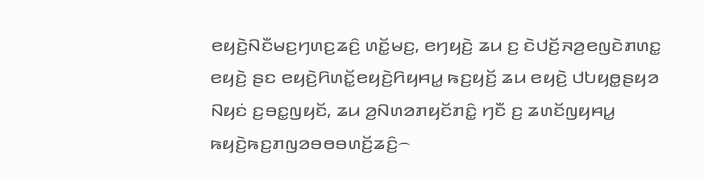ꤕꤟꤢꤧ꤬ꤡꤢꤪꤗꤢ꤬ꤚꤛꤢ꤬ꤘꤢꤨ꤬ ꤛꤢꤩ꤭ꤗꤢ꤬, ꤕꤚꤟꤢꤧ꤬ ꤘꤣ ꤢ꤬ ꤢꤧꤓꤢꤩ꤬ꤏꤤ꤬ꤕꤜꤢꤧꤊꤛꤢ꤭ ꤕꤟꤢꤧ꤬ ꤔꤢ ꤕꤟꤢꤧ꤬ꤖꤛꤢꤩ꤭ꤕꤟꤢꤧ꤬ꤖꤟꤌꤣ꤭ ꤒꤢ꤬ꤟꤢꤩ꤬ ꤘꤣ ꤕꤟꤢꤧ꤬ ꤓꤝꤟꤥ꤭ꤔꤟꤤ ꤡꤟꤢꤦ ꤢ꤬ꤋꤢ꤭ꤜꤟꤢꤩ, ꤘꤣ ꤤ꤬ꤡꤛꤤꤊꤟꤢꤩꤊꤢꤨ꤭ ꤚꤢꤪ ꤢ꤬ ꤘꤛꤢꤩꤜꤟꤌꤣ꤭ ꤒꤟꤢꤧ꤬ꤒꤢ꤬ꤊꤜꤤꤋꤥꤋꤛꤢꤩ꤬ꤘꤢꤨ꤬꤮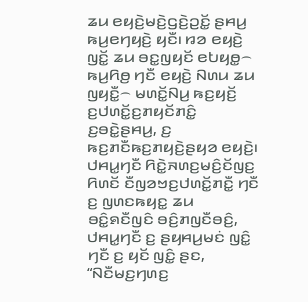ꤘꤣ ꤕꤟꤢꤧ꤬ꤗꤢꤧ꤬ꤞꤢꤧ꤬ꤑꤢꤩ꤭ ꤔꤌꤣ꤬ ꤒꤣ꤬ꤕꤚꤟꤢꤧ꤬ ꤟꤢꤪ꤯ ꤙꤤ ꤕꤟꤢꤧ꤬ ꤜꤢꤩ꤭ ꤘꤣ ꤋꤢ꤭ꤜꤟꤢꤩ ꤕꤝꤟꤥ꤭꤮ ꤒꤣ꤬ꤖꤥ꤬ ꤚꤢꤪ ꤕꤟꤢꤧ꤬ ꤡꤛꤣ ꤘꤣ ꤜꤟꤢꤪ꤭꤮ ꤗꤛꤢꤩ꤭ꤡꤣ꤬ ꤒꤢ꤬ꤟꤢꤩ꤬ ꤢ꤬ꤓꤛꤢꤩ꤭ꤢ꤬ꤊꤟꤢꤩꤊꤢꤨ꤭ ꤢ꤬ꤋꤢꤧ꤭ꤔꤌꤣ꤬, ꤢ꤬ ꤒꤢ꤬ꤊꤢꤪꤒꤢ꤬ꤊꤟꤢꤧ꤬ꤔꤟꤤ ꤕꤟꤢꤧ꤬꤯
ꤓꤌꤣ꤭ꤚꤢꤪ ꤖꤢꤧ꤭ꤏꤛꤢ꤬ꤗꤢꤨ꤬ꤢꤩꤜꤢ꤬ ꤖꤛꤢꤩ ꤢꤪꤜꤤꤠꤢ꤬ꤓꤛꤢꤩ꤭ꤊꤢꤪ꤭ ꤚꤢꤪ ꤢ꤬ ꤜꤛꤢꤒꤟꤢ꤭ ꤘꤣ ꤋꤢꤨ꤭ꤎꤢꤪꤜꤢꤨ ꤋꤢꤨ꤬ꤊꤜꤢꤪꤋꤢꤨ꤬, ꤓꤌꤣ꤭ꤚꤢꤪ ꤢ꤬ ꤔꤟꤌꤣ꤬ꤗꤢꤦ ꤜꤢꤨ꤭ ꤚꤢꤪ ꤢ꤬ ꤟꤢꤩ ꤜꤢꤨ꤭ ꤔꤢ, “ꤡꤢꤪꤗꤢ꤬ꤚꤛꤢ꤬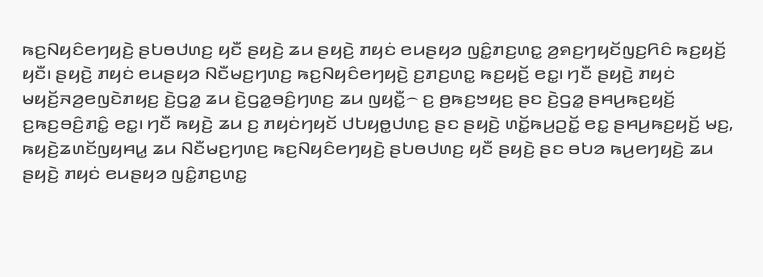ꤒꤢ꤬ꤡꤟꤢꤨꤕꤚꤟꤢꤧ꤬ ꤔꤝꤥꤓꤛꤢ꤬ ꤟꤢꤪ ꤔꤟꤢꤧ꤬ ꤘꤣ ꤔꤟꤢꤧ꤬ ꤊꤟꤢꤦ ꤕꤣꤔꤟꤤ ꤜꤢꤨ꤭ꤊꤢ꤬ꤛꤢ꤭ ꤤ꤬ꤎꤢ꤬ꤚꤟꤢꤩꤜꤢ꤬ꤖꤢꤨ ꤒꤢ꤬ꤟꤢꤩ꤬ ꤟꤢꤪ꤯ ꤔꤟꤢꤧ꤬ ꤊꤟꤢꤦ ꤕꤣꤔꤟꤤ ꤡꤢꤪꤗꤢ꤬ꤚꤛꤢ꤬ ꤒꤢ꤬ꤡꤟꤢꤨꤕꤚꤟꤢꤧ꤬ ꤢ꤬ꤊꤢ꤬ꤛꤢ꤭ ꤒꤢ꤬ꤟꤢꤩ꤬ ꤕꤢ꤭꤯ ꤚꤢꤪ ꤔꤟꤢꤧ꤬ ꤊꤟꤢꤦ ꤗꤟꤢꤩ꤬ꤏꤤ꤬ꤕꤜꤢꤧꤊꤟꤢ꤬ ꤢꤧ꤬ꤞꤤ꤭ ꤘꤣ ꤢꤧ꤬ꤞꤤ꤭ꤋꤢꤨ꤬ꤚꤛꤢ꤬ ꤘꤣ ꤜꤟꤢꤪ꤭꤮ ꤢ꤬ ꤥ꤬ꤒꤢ꤬ꤠꤟꤢ꤬ ꤔꤢ ꤢꤧ꤬ꤞꤤ꤭ ꤔꤌꤣ꤬ꤒꤢ꤬ꤟꤢꤩ꤬ ꤢ꤬ꤒꤢ꤬ꤋꤢꤨ꤬ꤊꤢꤨ꤭ ꤕꤢ꤭꤯ ꤚꤢꤪ ꤒꤟꤢꤧ꤬ ꤘꤣ ꤢ꤬ ꤊꤟꤢꤦꤚꤟꤢꤩ ꤓꤝꤟꤥ꤭ꤓꤛꤢ꤬ ꤔꤢ ꤔꤟꤢꤧ꤬ ꤛꤢꤩ꤭ꤒꤣ꤬ꤑꤢꤩ꤭ ꤕꤢ꤭ ꤔꤌꤣ꤬ꤒꤢ꤬ꤟꤢꤩ꤬ ꤗꤢ꤬, ꤒꤟꤢꤧ꤬ꤘꤛꤢꤩꤜꤟꤌꤣ꤭ ꤘꤣ ꤡꤢꤪꤗꤢ꤬ꤚꤛꤢ꤬ ꤒꤢ꤬ꤡꤟꤢꤨꤕꤚꤟꤢꤧ꤬ ꤔꤝꤥꤓꤛꤢ꤬ ꤟꤢꤪ ꤔꤟꤢꤧ꤬ ꤔꤢ ꤋꤝꤤ ꤒꤣ꤬ꤕꤚꤟꤢꤧ꤬ ꤘꤣ ꤔꤟꤢꤧ꤬ ꤊꤟꤢꤦ ꤕꤣꤔꤟꤤ ꤜꤢꤨ꤭ꤊꤢ꤬ꤛꤢ꤭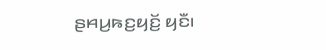ꤔꤌꤣ꤬ꤒꤢ꤬ꤟꤢꤩ꤬ ꤟꤢꤪ꤯